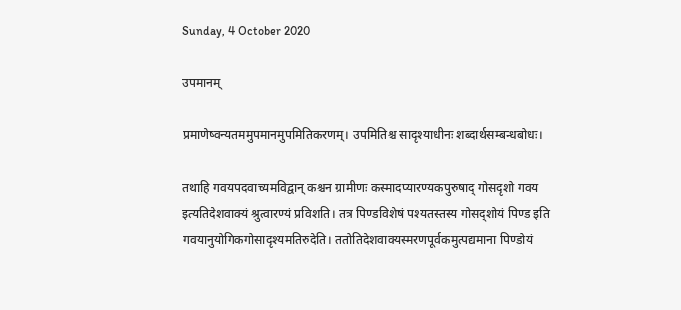Sunday, 4 October 2020

उपमानम्

प्रमाणेष्वन्यतममुपमानमुपमितिकरणम्। उपमितिश्च सादृश्याधीनः शब्दार्थसम्बन्धबोधः।

तथाहि गवयपदवाच्यमविद्वान् कश्चन ग्रामीणः कस्मादप्यारण्यकपुरुषाद् गोसदृशो गवय इत्यतिदेशवाक्यं श्रुत्वारण्यं प्रविशति। तत्र पिण्डविशेषं पश्यतस्तस्य गोसद्शोयं पिण्ड इति गवयानुयोगिकगोसादृश्यमतिरुदेति। ततोतिदेशवाक्यस्मरणपूर्वकमुत्पद्यमाना पिण्डोयं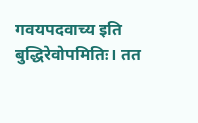गवयपदवाच्य इति बुद्धिरेवोपमितिः। तत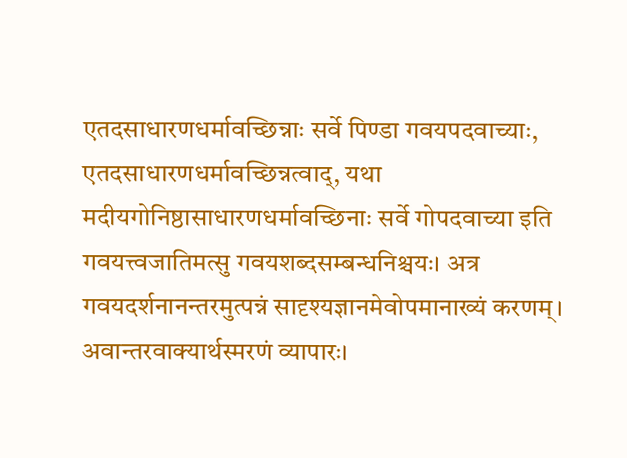एतदसाधारणधर्मावच्छिन्नाः सर्वे पिण्डा गवयपदवाच्याः, एतदसाधारणधर्मावच्छिन्नत्वाद्, यथा मदीयगोनिष्ठासाधारणधर्मावच्छिनाः सर्वे गोपदवाच्या इति गवयत्त्वजातिमत्सु गवयशब्दसम्बन्धनिश्चयः। अत्र गवयदर्शनानन्तरमुत्पन्नं सादृश्यज्ञानमेवोपमानाख्यं करणम्। अवान्तरवाक्यार्थस्मरणं व्यापारः।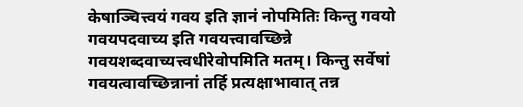केषाञ्चित्त्वयं गवय इति ज्ञानं नोपमितिः किन्तु गवयो गवयपदवाच्य इति गवयत्त्वावच्छिन्ने गवयशब्दवाच्यत्त्वधीरेवोपमिति मतम्। किन्तु सर्वेषां गवयत्वावच्छिन्नानां तर्हि प्रत्यक्षाभावात् तन्न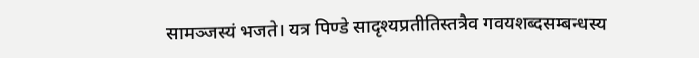सामञ्जस्यं भजते। यत्र पिण्डे सादृश्यप्रतीतिस्तत्रैव गवयशब्दसम्बन्धस्य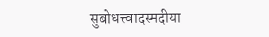सुबोधत्त्वादस्मदीया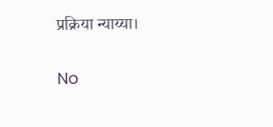प्रक्रिया न्याय्या।

No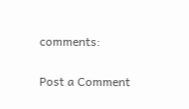comments:

Post a Comment